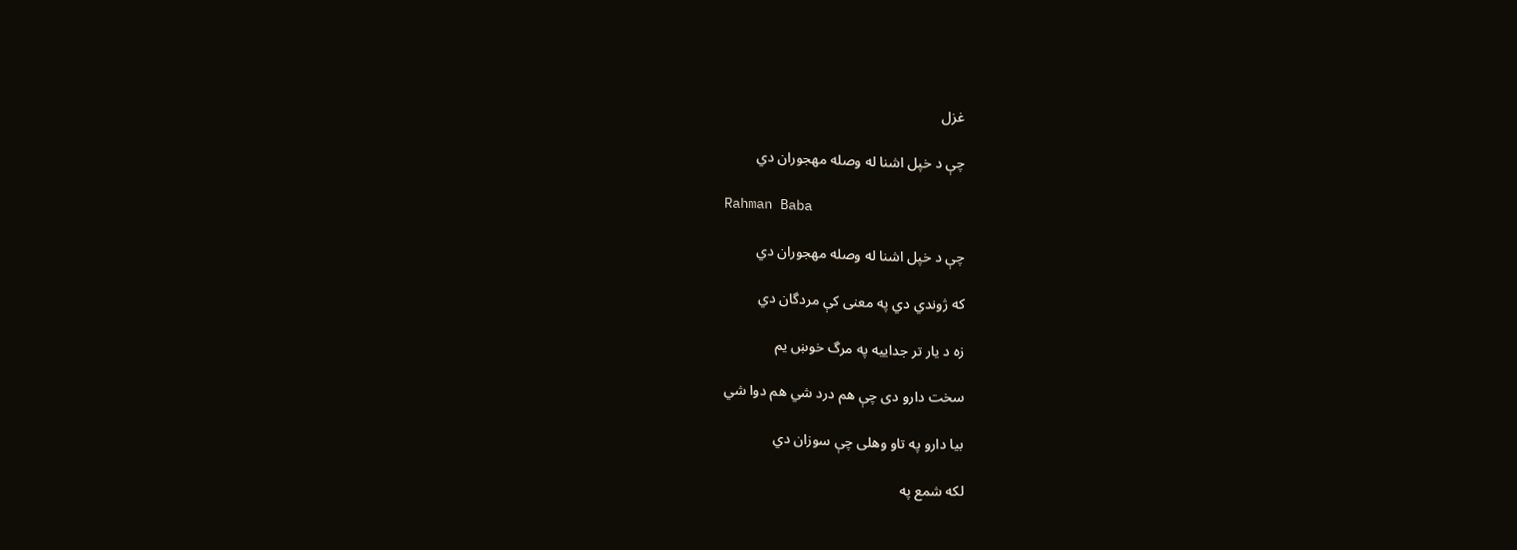غزل

چې د خپل اشنا له وصله مهجوران دي

Rahman Baba

چې د خپل اشنا له وصله مهجوران دي

که ژوندي دي په معنی کې مردگان دي

زه د يار تر جداييه په مرگ خوښ يم

سخت دارو دی چې هم درد شي هم دوا شي

بيا دارو په تاو وهلی چې سوزان دي

لکه شمع په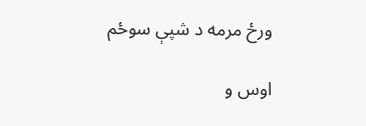ورځ مرمه د شپې سوځم

اوس و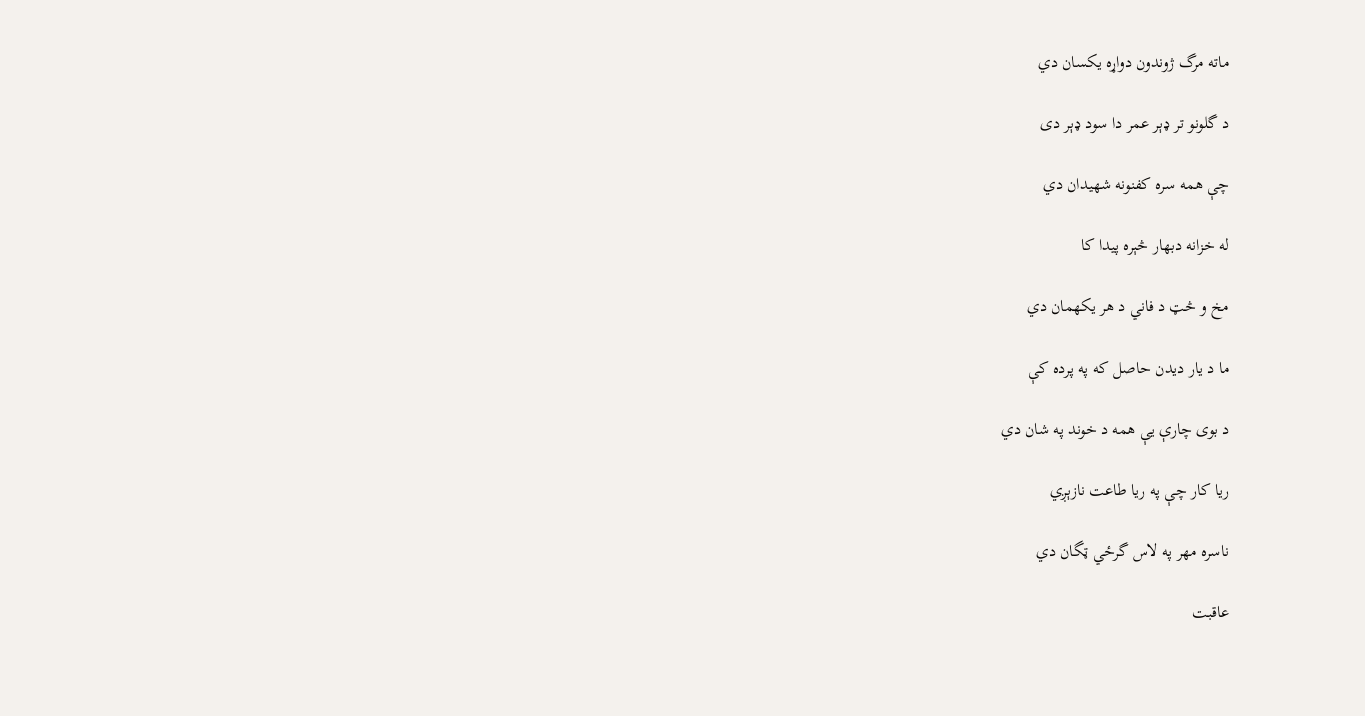ماته مرگ ژوندون دواړه يکسان دي

د گلونو تر ډېر عمر دا سود ډېر دی

چې همه سره کفنونه شهيدان دي

له خزانه دبهار څېره پيدا کا

مخ و څټ د فاني د هر يکهمان دي

ما د يار ديدن حاصل که په پرده کې

د بوی چارې يې همه د خوند په شان دي

ريا کار چې په ريا طاعت نازېږي

ناسره مهر په لاس گرځي ټگان دي

عاقبت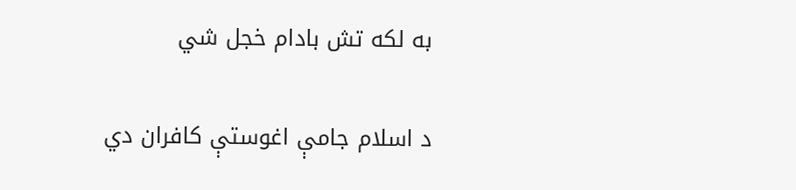به لکه تش بادام خجل شي

د اسلام جامې اغوستې کافران دي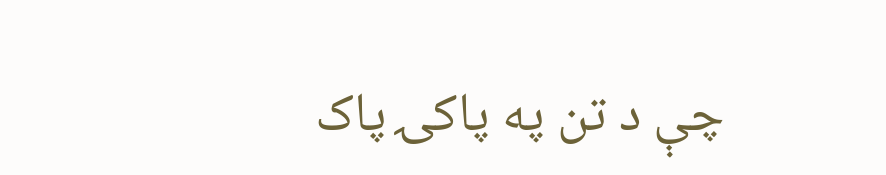چې د تن په پاکۍ پاک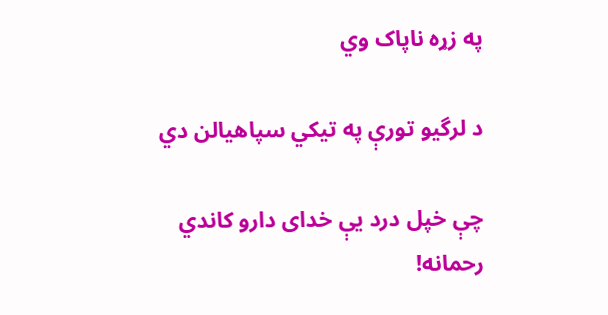په زړه ناپاک وي

د لرگيو تورې په تيکي سپاهيالن دي

چې خپل درد يې خدای دارو کاندي رحمانه!